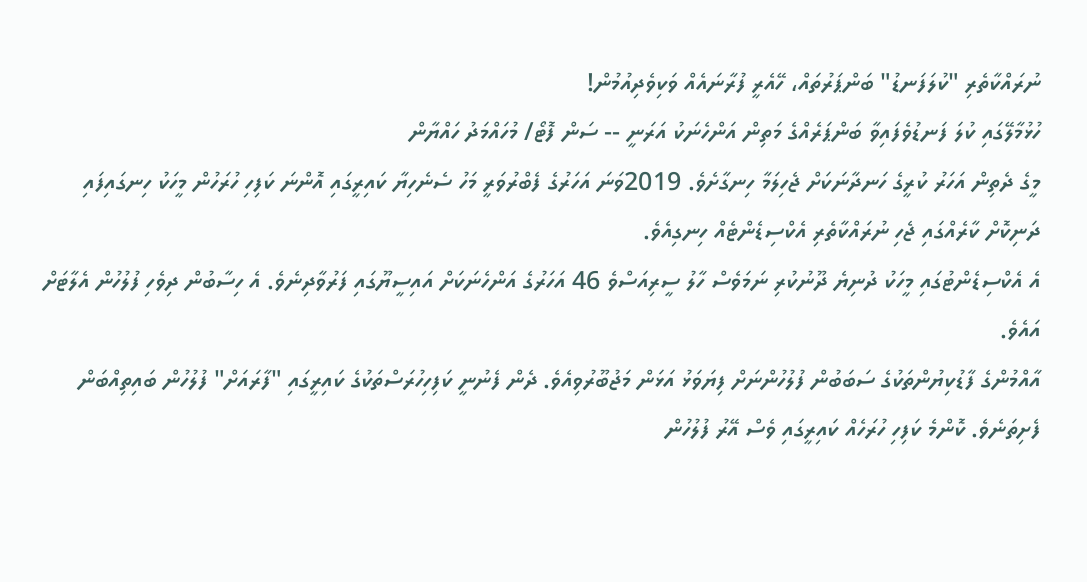ނުރައްކާތެރި "ކުލަފަނޑު" ބަންޕަރުތައް، ހޭއެރީ ފުރާނައެއް ވަކިވެދިއުމުން!
ހުޅުމާލޭގައި ކުލަ ފަނޑުވެފައިވާ ބަންޕަރެއްގެ މަތިން އަންހެނަކު އަރަނީ -- ސަން ފޮޓޯ/ މުހައްމަދު ހައްޔާން
މީގެ ދެތިން އަހަރު ކުރީގެ ހަނދާނަކަށް ޖެހިލަމާ ހިނގާށެވެ. 2019ވަނަ އަހަރުގެ ފެބްރުވަރީ މަހު ސެނެހިޔާ ކައިރީގައި އޮންނަ ކަފިހި ހުރަހުން މީހަކު ހިނގައިފައި ދަނިކޮށް ކާރެއްގައި ޖެހި ނުރައްކާތެރި އެކްސިޑެންޓެއް ހިނގިއެވެ.
އެ އެކްސިޑެންޓުގައި މީހަކު ދުނިޔެ ދޫނުކުރި ނަމަވެސް ހާލު ސީރިއަސްވެ 46 އަހަރުގެ އަންހެނަކަށް އައިސީޔޫގައި ފަރުވާދިނެވެ. އެ ހިސާބުން ދިވެހި ފުލުހުން އެލާޓަށް އައެވެ.
އާއްމުންގެ ފާޑުކިޔުންތަކުގެ ސަބަބުން ފުލުހުންނަށް ފިޔަވަޅު އަޅަން މަޖުބޫރުވިއެވެ. ދެން ފެނުނީ ކަފިހިހުރަސްތަކުގެ ކައިރީގައި "ފާރައަށް" ފުލުހުން ބައިތިއްބަން ފެށިތަނެވެ. ކޮންމެ ކަފިހި ހުރަހެއް ކައިރީގައި ވެސް އޭރު ފުލުހުން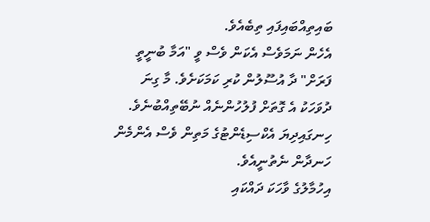ބައިތިއްބައިފައި ތިބެއެވެ.
އެހެން ނަމަވެސް އެކަން ވެސް ވީ "އަމާ ބުނީތީ ފަރަށް" ދާ އުސޫލުން ކުރި ކަމަކަށެވެ. މާ ގިނަ ދުވަހަކު އެ ގޮތަށް ފުލުހުންނެއް ނުބޭތިއްބުނެވެ. ހިނގައިދިޔަ އެކްސިޑެންޓުގެ މަތިން ވެސް އެންމެން ހަނދާން ނެތުނީއެވެ.
އިހުމާލުގެ ވާހަކަ ދައްކައި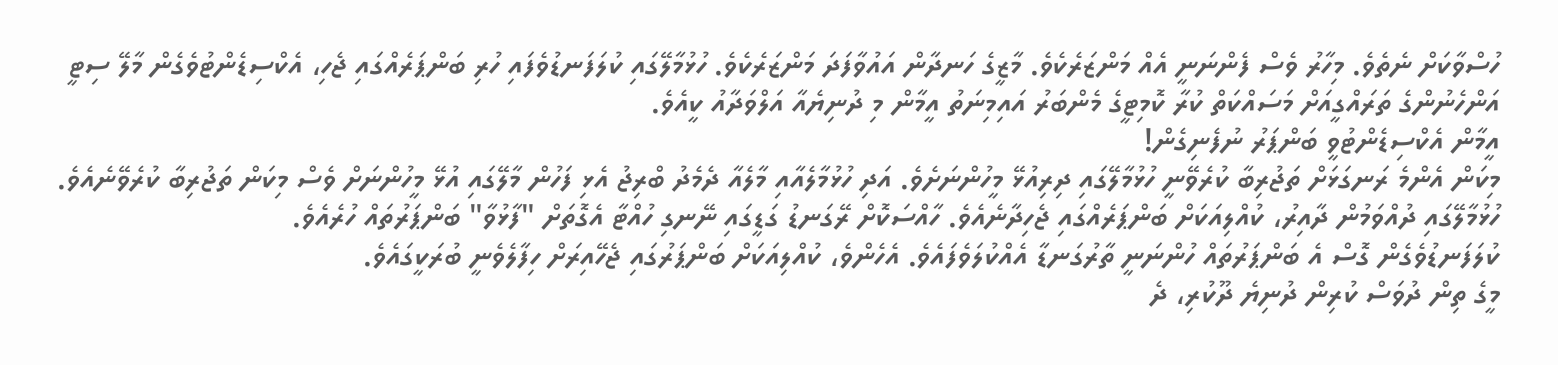ހުސްވާކަށް ނެތެވެ. މިހާރު ވެސް ފެންނަނީ އެއް މަންޒަރެކެވެ. މާޒީގެ ހަނދާން އައުވާފަދަ މަންޒަރެކެވެ. ހުޅުމާލޭގައި ކުލަފަނޑުވެފައި ހުރި ބަންޕަރެއްގައި ޖެހި، އެކްސިޑެންޓުވެގެން މާލޭ ސިޓީ އަންހެނުންގެ ތަރައްގީއަށް މަސައްކަތް ކުރާ ކޮމިޓީގެ މެންބަރު އައިމިނަތު އީމާން މި ދުނިޔެއާ އަލްވަދާއު ކީއެވެ.
އީމާން އެކްސިޑެންޓުވީ ބަންޕަރު ނުފެނިގެން!
މިކަން އެންމެ ރަނގަޅަށް ތަޖުރިބާ ކުރެވޭނީ ހުޅުމާލޭގައި ދިރިއުޅޭ މީހުންނަށެވެ. އަދި ހުޅުމާލެއާއި މާލެއާ ދެމެދު ބްރިޖު އެޅި ފަހުން މާލޭގައި އުޅޭ މީހުންނަށް ވެސް މިކަން ތަޖުރިބާ ކުރެވޭނެއެވެ.
ހުޅުމާލޭގައި ދުއްވަމުން ދާއިރު، ކުއްލިއަކަށް ބަންޕަރެއްގައި ޖެހިދާނެއެވެ. ހާއްސަކޮށް ރޭގަނޑު ގަޑީގައި ނޭނގި ހުއްޓާ އެގޮތަށް "ފާޅުވާ" ބަންޕަރުތައް ހުރެއެވެ.
ކުލަފަނޑުވެގެން ގޮސް އެ ބަންޕަރުތައް ހުންނަނީ ތާރުގަނޑާ އެއްކުލަވެފައެވެ. އެހެންވެ، ކުއްލިއަކަށް ބަންޕަރުގައި ޖެހޭއިރަށް ހިފާލެވެނީ ބުރަކީގައެވެ.
މީގެ ތިން ދުވަސް ކުރިން ދުނިޔެ ދޫކުރި، ދެ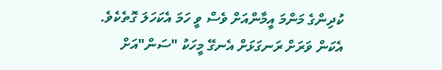ކުދިންގެ މަންމަ އީމާންއަށް ވެސް ވީ ހަމަ އެކަހަލަ ގޮތެކެވެ. އެކަން ވަރަށް ރަނގަޅަށް އެނގޭ މީހަކު "ސަން"އަށް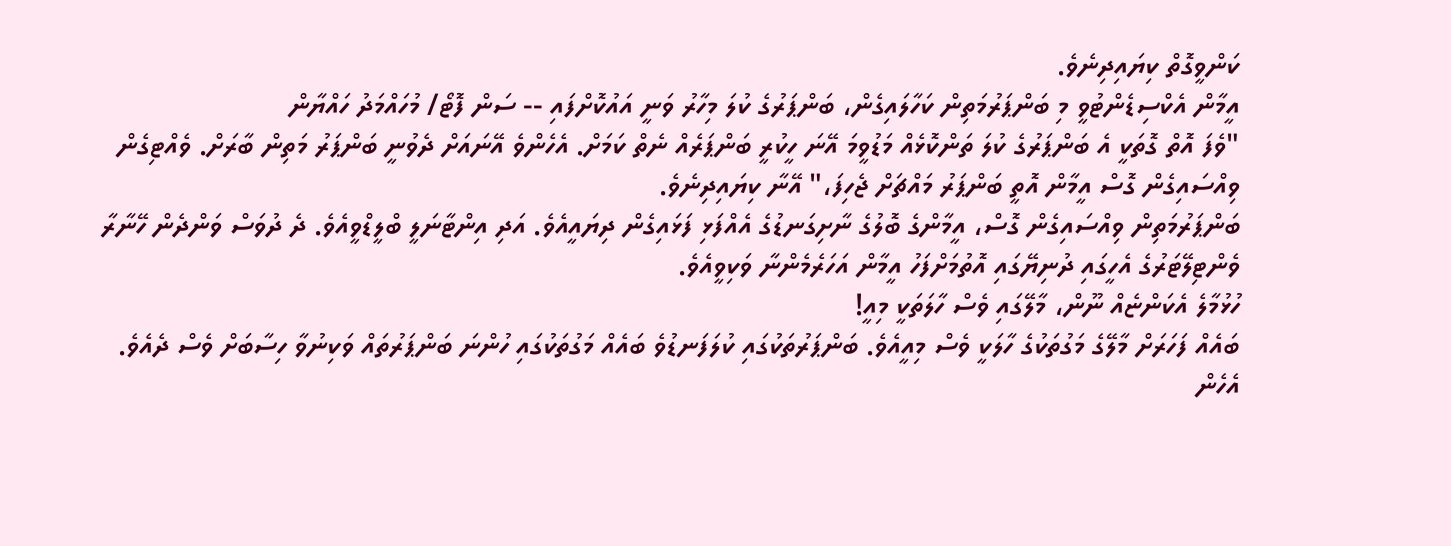ކަންވީގޮތް ކިޔައިދިނެވެ.
އީމާން އެކްސިޑެންޓުވީ މި ބަންޕަރުމަތިން ކަހާލައިގެން، ބަންޕަރުގެ ކުލަ މިހާރު ވަނީ އައުކޮށްފައި -- ސަން ފޮޓޯ/ މުހައްމަދު ހައްޔާން
"ވެފަ އޮތް ގޮތަކީ އެ ބަންޕަރުގެ ކުލަ ތަންކޮޅެއް މަޑުވީމަ އޭނަ ހީކުރީ ބަންޕަރެއް ނެތް ކަމަށް. އެހެންވެ އޭނައަށް ދެވުނީ ބަންޕަރު މަތިން ބާރަށް. ވެއްޓިގެން ވިއްސައިގެން ގޮސް އީމާން އޮތީ ބަންޕަރު މައްޗަށް ޖެހިފަ،" އޭނާ ކިޔައިދިނެވެ.
ބަންޕަރުމަތިން ވިއްސައިގެން ގޮސް، އީމާންގެ ބޮލުގެ ނާށިގަނޑުގެ އެއްފަޅި ފަޅައިގެން ދިޔައީއެވެ. އަދި އިންޓާނަލީ ބްލީޑްވީއެވެ. ދެ ދުވަސް ވަންދެން ހޭނާރާ ވެންޓިލޭޓަރުގެ އެހީގައި ދުނިޔޭގައި އޮތުމަށްފަހު އީމާން އަހަރެމެންނާ ވަކިވީއެވެ.
ހުޅުމާލެ އެކަންޏެއް ނޫން، މާލޭގައި ވެސް ހާލަތަކީ މިއީ!
ބައެއް ފަހަރަށް މާލޭގެ މަގުތަކުގެ ހާލަކީ ވެސް މިއީއެވެ. ބަންޕަރުތަކުގައި ކުލަފަނޑުވެ ބައެއް މަގުތަކުގައި ހުންނަ ބަންޕަރުތައް ވަކިނުވާ ހިސާބަށް ވެސް ދެއެވެ.
އެހެން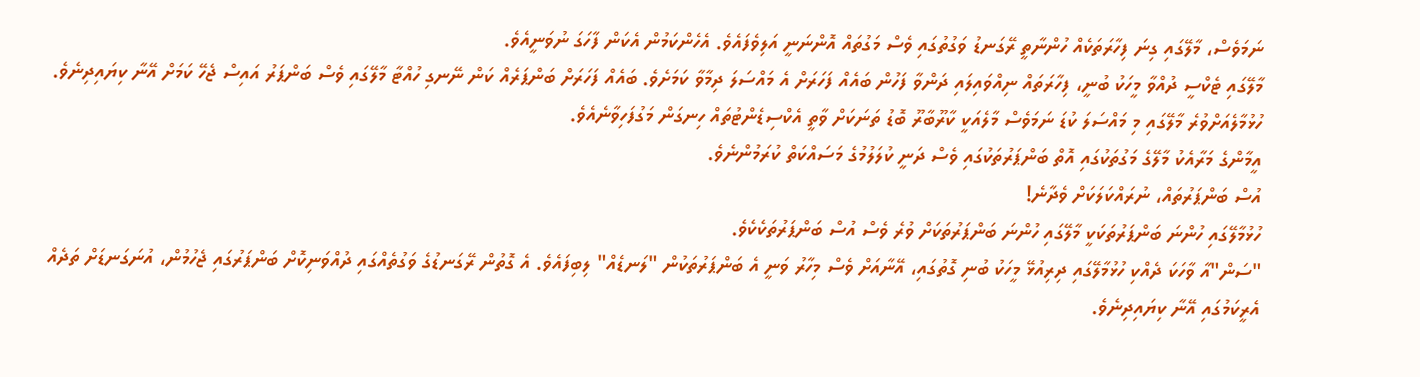ނަމަވެސް، މާލޭގައި ގިނަ ފިހާރަތަކެއް ހުންނާތީ ރޭގަނޑު ވަގުތުގައި ވެސް މަގުތައް އޮންނަނީ އަލިވެފައެވެ. އެހެންކަމުން އެކަން ފާހަގަ ނުވަނީއެވެ.
މާލޭގައި ޓެކްސީ ދުއްވާ މީހަކު ބުނީ، ފިހާރަތައް ނިއްވައިލައި ދަންވާ ފަހުން ބައެއް ފަހަރަށް އެ މައްސަލަ ދިމާވާ ކަމަށެވެ. ބައެއް ފަހަރަށް ބަންޕަރެއް ކަން ނޭނގި ހުއްޓާ މާލޭގައި ވެސް ބަންޕަރު އައިސް ޖެހޭ ކަމަށް އޭނާ ކިޔައިދިނެވެ.
ހުޅުމާލެއަށްވުރެ މާލޭގައި މި މައްސަލަ ކުޑަ ނަމަވެސް މާލެއަކީ ކާރޫބާރޫ ބޮޑު ތަނަކަށް ވާތީ އެކްސިޑެންޓުތައް ހިނގަން މަގުފަހިވާނެއެވެ.
އީމާންގެ މަރާއެކު މާލޭގެ މަގުތަކުގައި އޮތް ބަންޕަރުތަކުގައި ވެސް ދަނީ ކުލަލުމުގެ މަސައްކަތް ކުރަމުންނެވެ.
އުސް ބަންޕަރުތައް، ނުރައްކަލަކަށް ވެދާނެ!
ހުޅުމާލޭގައި ހުންނަ ބަންޕަރުތަކަކީ މާލޭގައި ހުންނަ ބަންޕަރުތަކަށް ވުރެ ވެސް އުސް ބަންޕަރުތަކެކެވެ.
"ސަން"އާ ވާހަކަ ދެއްކި ހުޅުމާލޭގައި ދިރިއުޅޭ މީހަކު ބުނި ގޮތުގައި، އޭނާއަށް ވެސް މިހާރު ވަނީ އެ ބަންޕަރުތަކުން "ލަނޑެއް" ލިބިފައެވެ. އެ ގޮތުން ރޭގަނޑުގެ ވަގުތެއްގައި ދުއްވަނިކޮށް ބަންޕަރުގައި ޖެހުމުން، އުނަގަނޑަށް ތަދެއް އެރީކަމުގައި އޭނާ ކިޔައިދިނެވެ.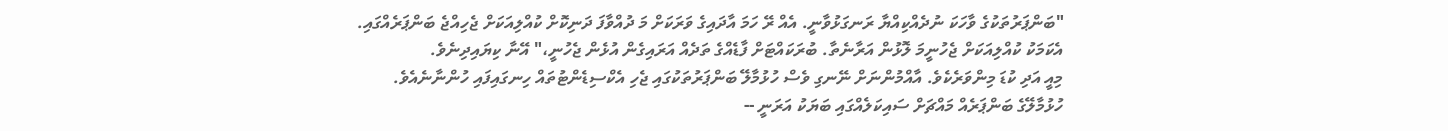"ބަންޕަރުތަކުގެ ވާހަކަ ނުދެއްކިއްޔާ ރަނގަޅުވާނީ. އެއް ރޭ ހަމަ އާދައިގެ ވަރަކަށް މަ ދުއްވާފަ ދަނިކޮށް ކުއްލިއަކަށް ޖެހިއްޖެ ބަންޕަރެއްގައި. އެކަމަކު ކުއްލިއަކަށް ޖެހުނީމަ ލޮޅުން އަރާނެތާ. ބުރަކައްޓަށް ފާޑެއްގެ ތަދެއް އަރައިގެން އުޅެން ޖެހުނީ،" އޭނާ ކިޔައިދިނެވެ.
މިއީ އަދި ކުޑަ މިންވަރެކެވެ. އާއްމުންނަށް ނޭނގި ވެސް ހުޅުމާލޭ ބަންޕަރުތަކުގައި ޖެހި އެކްސިޑެންޓުތައް ހިނގައިފައި ހުންނާނެއެވެ.
ހުޅުމާލޭގެ ބަންޕަރެއް މައްޗަށް ސައިކަލެއްގައި ބަޔަކު އަރަނީ --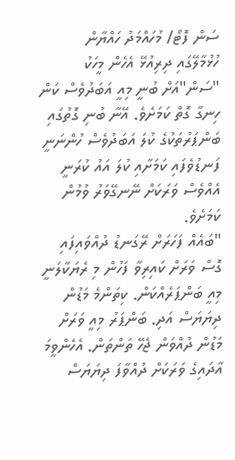ސަން ފޮޓޯ/ މުހައްމަދު ހައްޔާން
ހުޅުމާލޭގައި ދިރިއުޅޭ އެހެން މީހަކު "ސަން"އަށް ބުނީ މިއީ އަބަދުވެސް ކަން ހިނގާ ގޮތް ކަމަށެވެ. އޭނާ ބުނި ގޮތުގައި ބަންޕަރުތަކުގެ ކުލަ އަބަދުވެސް ހުންނަނީ ފަނޑުވެފައި ކަމަށާއި ކުލަ އައު ކުރަނީ އެއްވެސް ވަރަކަށް ނޭނގޭވަރު ވުމުން ކަމަށެވެ.
"ބައެއް ފަހަރަށް ރޭގަނޑު ދުއްވައިފައި ގޮސް ވަރަށް ކައިރިވާ ފަހުން މި ރެޔަކާލަނީ މިއީ ބަންޕަރެއްކަން. ކިތަންމެ މަޑުން ދިޔަޔަސް އަދި. ބަންޕަރު މިއީ ވަރަށް މަޑުން ދުއްވަން ޖެހޭ ތަންތަން. އެހެންވީމަ އާދައިގެ ވަރަކަށް ދުއްވާފަ ދިޔަޔަސް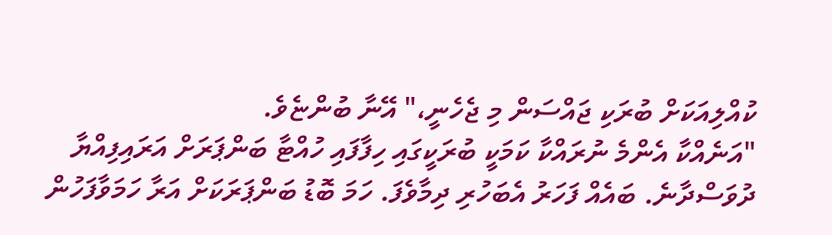ކުއްލިއަކަށް ބުރަކި ޖައްސަން މި ޖެހެނީ،" އޭނާ ބުންޏެވެ.
"އަނެއްކާ އެންމެ ނުރައްކާ ކަމަކީ ބުރަކީގައި ހިފާފައި ހުއްޓާ ބަންޕަރަށް އަރައިފިއްޔާ ދުވަސްދާނެ. ބައެއް ފަހަރު އެބަހުރި ދިމާވެފަ. ހަމަ ބޮޑު ބަންޕަރަކަށް އަރާ ހަމަވާފަހުން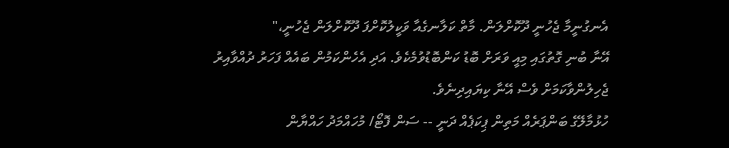އެނގުނީމާ ޖެހުނީ ދޫކޮށްލަން. މާތް ކަލާނގެއާ ވަކީލުކޮށްފަ ދޫކޮށްލަން ޖެހުނީ،"
އޭނާ ބުނި ގޮތުގައި މިއީ ވަރަށް ބޮޑު ކަންބޮޑުވުމެކެވެ. އަދި އެހެންކަމުން ބައެއް ފަހަރު ދުއްވާއިރު ޖެހިލުންވާކަމަށް ވެސް އޭނާ ކިޔައިދިނެވެ.
ހުޅުމާލޭގެ ބަންޕަރެއް މަތިން ޕިކަޕެއް ދަނީ -- ސަން ފޮޓޯ/ މުހައްމަދު ހައްޔާން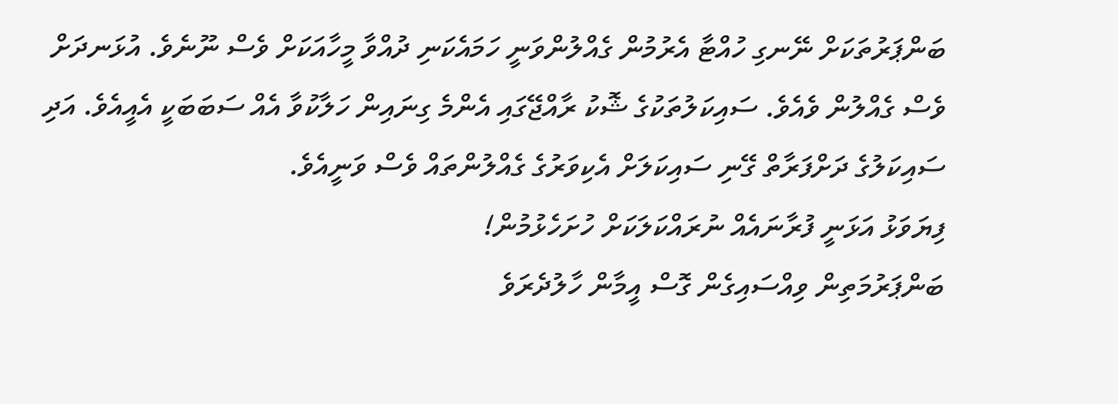ބަންޕަރުތަކަށް ނޭނގި ހުއްޓާ އެރުމުން ގެއްލުންވަނީ ހަމައެކަނި ދުއްވާ މީހާއަކަށް ވެސް ނޫނެވެ. އުޅަނދަށް ވެސް ގެއްލުން ވެއެވެ. ސައިކަލުތަކުގެ ޝޮކު ރާއްޖޭގައި އެންމެ ގިނައިން ހަލާކުވާ އެއް ސަބަބަކީ އެއީއެވެ. އަދި ސައިކަލުގެ ދަށްފަރާތް ގޭނި ސައިކަލަށް އެކިވަރުގެ ގެއްލުންތައް ވެސް ވަނީއެވެ.
ފިޔަވަޅު އަޅަނީ ފުރާނައެއް ނުރައްކަލަކަށް ހުށަހެޅުމުން!
ބަންޕަރުމަތިން ވިއްސައިގެން ގޮސް އީމާން ހާލުދެރަވެ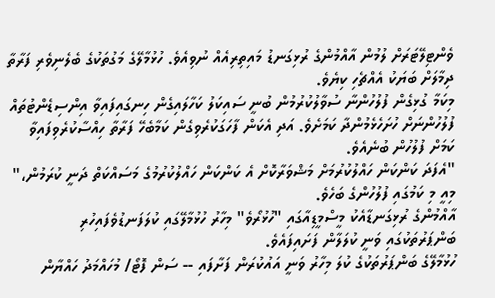ވެންޓިލޭޓަރަށް ލުމުން އާއްމުންގެ ރުޅިގަނޑު މައިތިރިއެއް ނުވިއެވެ. ހުޅުމާލޭގެ މަގުތަކުގެ ބެލެނިވެރި ފަރާތާ ދިމާލަށް ބަޔަކު އެއްޗެހި ކިޔެވެ.
މިކަމާ ގުޅިގެން ފުލުހުންނާ ސުވާލުކުރުމުން ބުނީ ސައިކަލު ކަހާލައިގެން ހިނގައިފައިވާ އިންސިޑެންޓުތައް ފުލުހުންނަށް ހުށަހެޅެމުންދާ ކަމަށެވެ. އަދި އެކަން ފާހަގަކުރެވިގެން ކަމާބެހޭ ފަރާތާ ހިއްސާކުރެވިފައިވާ ކަމަށް ފުލުހުން ބުނެއެވެ.
"އެފަދަ ކަންކަން ހައްލުކުރުމަށް މަޝްވަރާކޮށް އެ ކަންކަން ހައްލުކުރުމުގެ މަސައްކަތް ދަނީ ކުރަމުން،" މިއީ މި ކަމުގައި ފުލުހުންގެ ބަހެވެ.
އާއްމުންގެ ރުޅިގަނޑާއެކު މީސްމީޑިއާގައި "ހުޅުރޯވެ" މިހާރު ހުޅުމާލޭގައި ކުލަފަނޑުވެފައިހުރި ބަންޕަރުތަކުގައި ވަނީ ކުލަލާން ފަށައިފައެވެ.
ހުޅުމާލޭގެ ބަންޕަރުތަކުގެ ކުލަ މިހާރު ވަނީ އައުކުރަން ފަށާފައި -- ސަން ފޮޓޯ/ މުހައްމަދު ހައްޔާން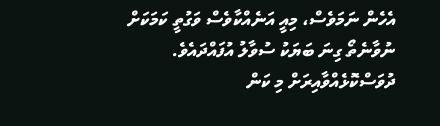އެހެން ނަމަވެސް، މިއީ އަނެއްކާވެސް ވަގުތީ ކަމަކަށް ނުވާނެތޯ ގިނަ ބަޔަކު ސުވާލު އުފައްދައެވެ. ދުވަސްކޮޅެއްވާއިރަށް މި ކަން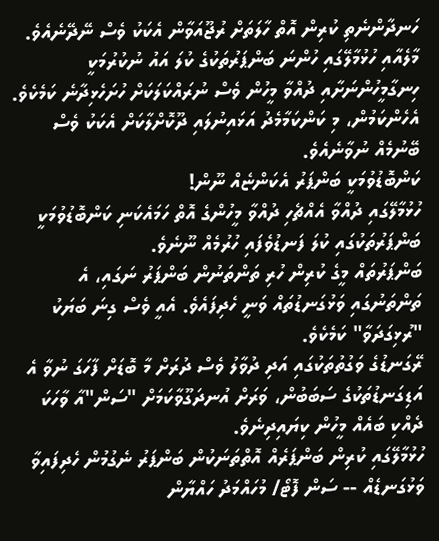ހަނދާންނެތި ކުރިން އޮތް ހާލަތަށް ރުޖޫއަވާން އެކަކު ވެސް ނޭދޭނެއެވެ.
މާލެއާއި ހުޅުމާލޭގައި ހުންނަ ބަންޕަރުތަކުގެ ކުލަ އައު ނުކުރުމަކީ ހިނގާމީހުންނަށާއި ދުއްވާ މީހުން ވެސް ނުރައްކަލަކަށް ހުށަހެޅިދާނެ ކަމެކެވެ. އެހެންކަމުން، މި ކަންކަމާމެދު އަޅައިނުލައި ދޫކޮށްލާކަށް އެކަކު ވެސް ބޭނުމެއް ނުވާނެއެވެ.
ކަންބޮޑުވުމަކީ ބަންޕަރު އެކަންޏެއް ނޫން!
ހުޅުމާލޭގައި ދުއްވާ އެއްޗެހި ދުއްވާ މީހުންގެ އޮތް ހަމައެކަނި ކަންބޮޑުވުމަކީ ބަންޕަރުތަކުގައި ކުލަ ފަނޑުވެފައި ހުރުމެއް ނޫނެވެ.
ބަންޕަރުތައް މީގެ ކުރިން ހުރި ތަންތަނުން ބަންޕަރު ނަގައި، އެ ތަންތަނުގައި ވަޅުގަނޑުތައް ވަނީ ހެދިފައެވެ. އެއީ ވެސް ގިނަ ބަޔަކު "ރުޅިގަދަވާ" ކަމެކެވެ.
ރޭގަނޑުގެ ވަގުތުތަކުގައި އަދި ދުވާލު ވެސް ދުރަށް މާ ބޮޑަށް ފާހަގަ ނުވާ އެ އަޑިގަނޑުތަކުގެ ސަބަބުން، ވަރަށް އުނދަގޫވާކަމަށް "ސަން"އާ ވާހަކަ ދެއްކި ބައެއް މީހުން ކިޔައިދިނެވެ.
ހުޅުމާލޭގައި ކުރިން ބަންޕަރެއް އޮތްތަނަކުން ބަންޕަރު ނެގުމުން ހެދިފައިވާ ވަޅުގަނޑެއް -- ސަން ފޮޓޯ/ މުހައްމަދު ހައްޔާން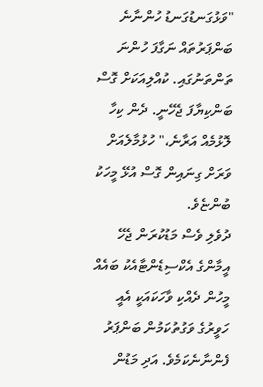"ވަޅުގަނޑުގަނޑު ހުންނާނެ ބަންޕަރުތައް ނަގާފަ ހުންނަ ތަންތަނުގައި. ކުއްލިއަކަށް ގޮސް ބަންކިޔާފަ ޖެހޭނީ. ދެން ކިހާ ލޮޅުމެއް އަރާނެ،" ހުޅުމާލެއަށް ވަރަށް ގިނައިން ގޮސް އުޅޭ މީހަކު ބުންޏެވެ.
ދުވެލި ވެސް މަޑުކުރަން ޖެހޭ
އީމާންގެ އެކްސިޑެންޓާއެކު ބައެއް މީހުން ދެއްކި ވާހަކައަކީ އެއީ ހަވީރުގެ ވަގުތުކަމުން ބަންޕަރު ފެންނާނެކަމެވެ. އަދި މަޑުން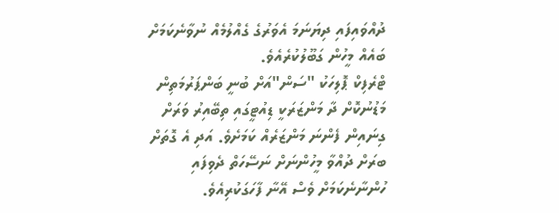ދުއްވައިފައި ދިޔަނަމަ އެވަރުގެ ގެއްލުމެއް ނުވާނެކަމަށް ބައެއް މީހުން ގަބޫލުކުރެއެވެ.
ޓްރެފިކް ޕޮލިހަކު "ސަން"އަށް ބުނީ ބަންޕަރުމަތިން މަޑުނުކޮށް ދާ މަންޒަރަކީ ޑިއުޓީގައި ތިބޭއިރު ވަރަށް ގިނައިން ފެންނަ މަންޒަރެއް ކަމަށެވެ. އަދި އެ ގޮތަށް ބރަށް ދުއްވާ މީހުންނަށް ނަސޭހަތް ދެވިފައި ހުންނާނެކަމަށް ވެސް އޭނާ ފާހަގަކުރިއެވެ.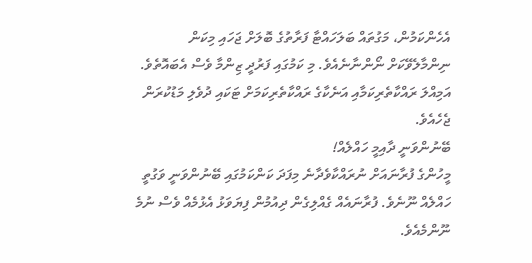އެހެންކަމުން، މަގުތައް ބަލަހައްޓާ ފަރާތުގެ ބޮލަށް ޖަހައި މިކަން ނިންމާލެވޭކަށް ނޯންނާނެއެވެ. މި ކަމުގައި ފަރުދީ ޒިންމާ ވެސް އެބައޮތެވެ. އަމިއްލަ ރައްކާތެރިކަމާއި އަނެކާގެ ރައްކާތެރިކަމަށް ޓަކައި ދުވެލި މަޑުކުރަން ޖެހެއެވެ.
ބޭނުންވަނީ ދާއިމީ ހައްލެއް!
މީހުންގެ ފުރާނައަށް ނުރައްކާވެދާނެ މިފަދަ ކަންކަމުގައި ބޭނުންވަނީ ވަގުތީ ހައްލެއް ނޫނެވެ. ފުރާނައެއް ގެއްލިގެން ދިއުމުން ފިޔަވަޅު އެޅުމެއް ވެސް ނުމެ ނޫންމެއެވެ.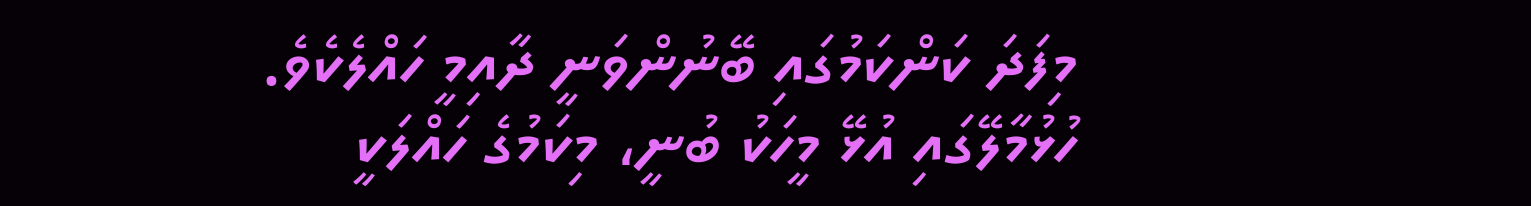މިފަދަ ކަންކަމުގައި ބޭނުންވަނީ ދާއިމީ ހައްލެކެވެ.
ހުޅުމާލޭގައި އުޅޭ މީހަކު ބުނީ، މިކަމުގެ ހައްލަކީ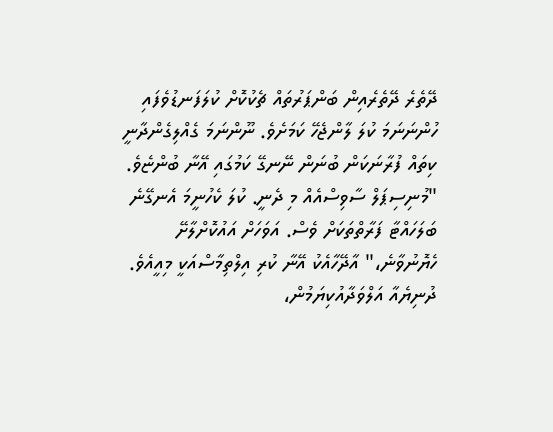ދޭތެރެ ދޭތެރެއިން ބަންޕަރުތައް ޗެކުކޮށް ކުލަފަނޑުވެފައި ހުންނަނަމަ ކުލަ ލާންޖެހޭ ކަމަށެވެ. ނޫންނަމަ ގެއްލިގެންދާނީ ކިތައް ފުރާނަކަން ބުނަން ނޭނގޭ ކަމުގައި އޭނާ ބުންޏެވެ.
"މުނިސިޕަލް ސާވިސްއެއް މި ދެނީ. ކުލަ ކެހުނީމަ އެނގޭނެ ބަލަހައްޓާ ފަރާތްތަކަށް ވެސް. އަވަހަށް އައުކޮށްލާށޭ ހެޔޮނުވާނެ،" އާދޭހާއެކު އޭނާ ކުރި އިލްތިމާސްއަކީ މިއީއެވެ.
ދުނިޔެއާ އަލްވަދާއުކިޔަމުން،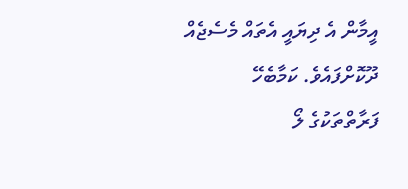އީމާން އެ ދިޔައީ އެތައް މެސެޖެއް ދޫކޮށްފައެވެ. ކަމާބެހޭ ފަރާތްތަކުގެ ލޯ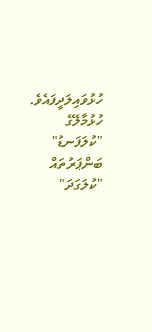ހުޅުވައިލަދީފައެވެ. ހުޅުމާލޭގެ "ކުލަފަނޑު" ބަންޕަރުތައް "ކުލަގަދަ"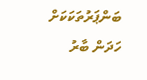ބަންޕަރުތަކަކަށް ހަދަން ބާރު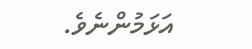އަޅަމުންނެވެ.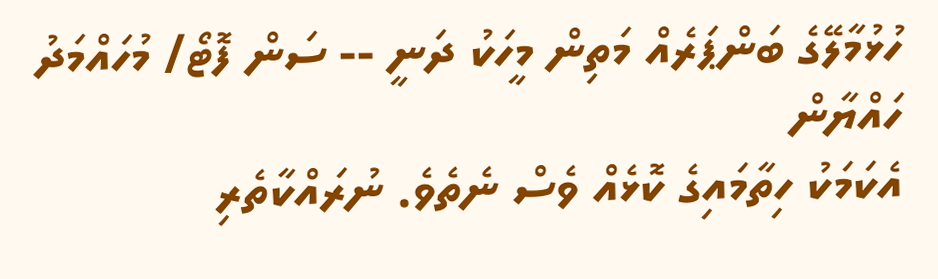ހުޅުމާލޭގެ ބަންޕަރެއް މަތިން މީހަކު ދަނީ -- ސަން ފޮޓޯ/ މުހައްމަދު ހައްޔާން
އެކަމަކު ހިތާމައިގެ ކޮޅެއް ވެސް ނެތެވެ. ނުރައްކާތެރި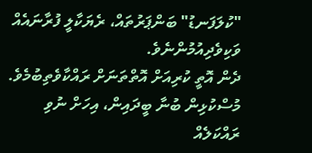"ކުލަފަނޑު" ބަންޕަރުތައް، ރެޔަކާލީ ފުރާނައެއް ވަކިވެދިއުމުންނެވެ.
ދެން އޮތީ ކުރިއަށް އޮތްތަނަށް ރައްކާވެތިބުމެވެ. މުސްކުޅިން ބުނާ ބީދައިން، އިހަށް ނުވި ރައްކަލެއް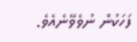ފަހަކުން ނުވެވޭނެއެވެ.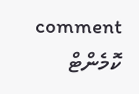comment ކޮމެންޓް